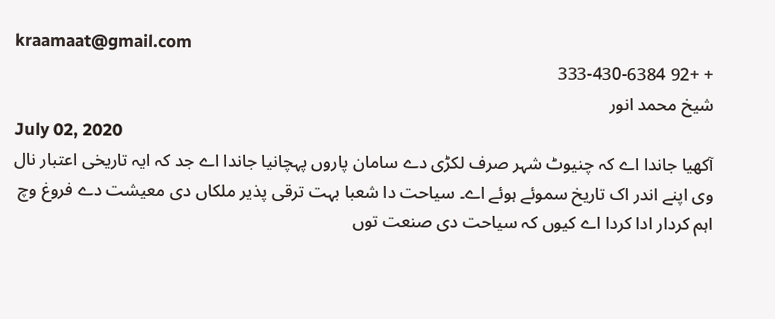kraamaat@gmail.com
+ +92 333-430-6384
شیخ محمد انور
July 02, 2020
آکھیا جاندا اے کہ چنیوٹ شہر صرف لکڑی دے سامان پاروں پہچانیا جاندا اے جد کہ ایہ تاریخی اعتبار نال وی اپنے اندر اک تاریخ سموئے ہوئے اے۔ سیاحت دا شعبا بہت ترقی پذیر ملکاں دی معیشت دے فروغ وچ اہم کردار ادا کردا اے کیوں کہ سیاحت دی صنعت توں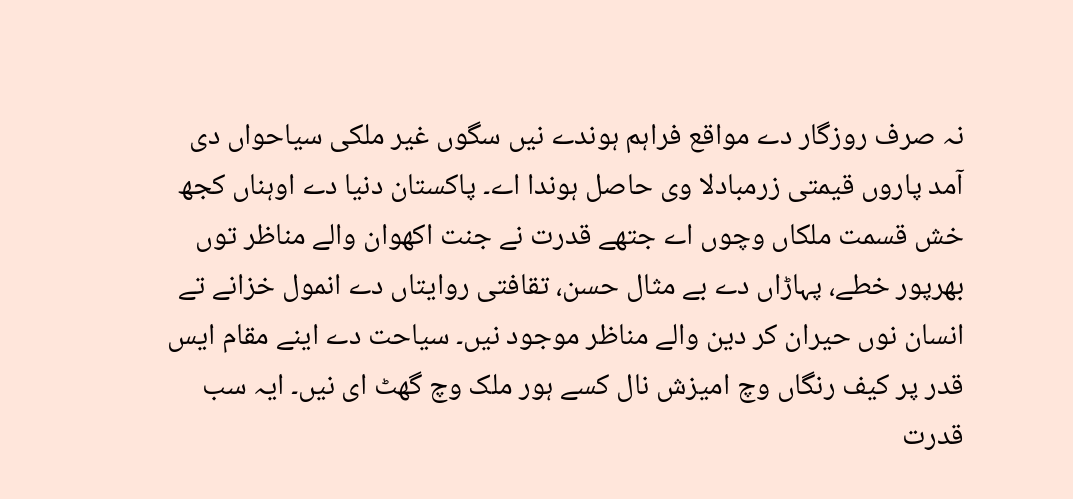نہ صرف روزگار دے مواقع فراہم ہوندے نیں سگوں غیر ملکی سیاحواں دی آمد پاروں قیمتی زرمبادلا وی حاصل ہوندا اے۔ پاکستان دنیا دے اوہناں کجھ خش قسمت ملکاں وچوں اے جتھے قدرت نے جنت اکھوان والے مناظر توں بھرپور خطے، پہاڑاں دے بے مثال حسن، تقافتی روایتاں دے انمول خزانے تے انسان نوں حیران کر دین والے مناظر موجود نیں۔ سیاحت دے اینے مقام ایس قدر پر کیف رنگاں وچ امیزش نال کسے ہور ملک وچ گھٹ ای نیں۔ ایہ سب قدرت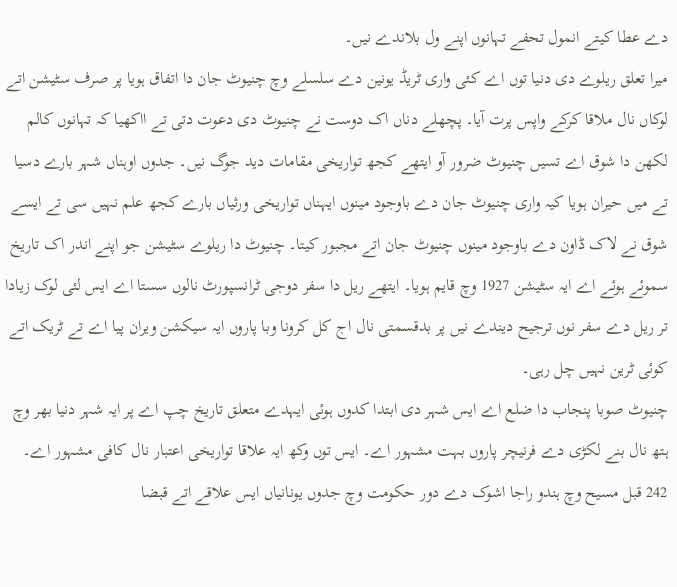دے عطا کیتے انمول تحفے تہانوں اپنے ول بلاندے نیں۔
میرا تعلق ریلوے دی دنیا توں اے کئی واری ٹریڈ یونین دے سلسلے وچ چنیوٹ جان دا اتفاق ہویا پر صرف سٹیشن اتے لوکاں نال ملاقا کرکے واپس پرت آیا۔ پچھلے دناں اک دوست نے چنیوٹ دی دعوت دتی تے ااکھیا کہ تہانوں کالم لکھن دا شوق اے تسیں چنیوٹ ضرور آو ایتھے کجھ تواریخی مقامات دید جوگ نیں۔ جدوں اوہناں شہر بارے دسیا تے میں حیران ہویا کیہ واری چنیوٹ جان دے باوجود مینوں ایہناں تواریخی ورثیاں بارے کجھ علم نہیں سی تے ایسے شوق نے لاک ڈاون دے باوجود مینوں چنیوٹ جان اتے مجبور کیتا۔ چنیوٹ دا ریلوے سٹیشن جو اپنے اندر اک تاریخ سموئے ہوئے اے ایہ سٹیشن 1927 وچ قایم ہویا۔ ایتھے ریل دا سفر دوجی ٹرانسپورٹ نالوں سستا اے ایس لئی لوک زیادا تر ریل دے سفر نوں ترجیح دیندے نیں پر بدقسمتی نال اج کل کرونا وبا پاروں ایہ سیکشن ویران پیا اے تے ٹریک اتے کوئی ٹرین نہیں چل رہی۔
چنیوٹ صوبا پنجاب دا ضلع اے ایس شہر دی ابتدا کدوں ہوئی ایہدے متعلق تاریخ چپ اے پر ایہ شہر دنیا بھر وچ ہتھ نال بنے لکڑی دے فرنیچر پاروں بہت مشہور اے۔ ایس توں وکھ ایہ علاقا تواریخی اعتبار نال کافی مشہور اے۔ 242 قبل مسیح وچ ہندو راجا اشوک دے دور حکومت وچ جدوں یونانیاں ایس علاقے اتے قبضا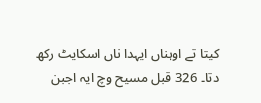کیتا تے اوہناں ایہدا ناں اسکایٹ رکھ دتا۔ 326 قبل مسیح وچ ایہ اجبن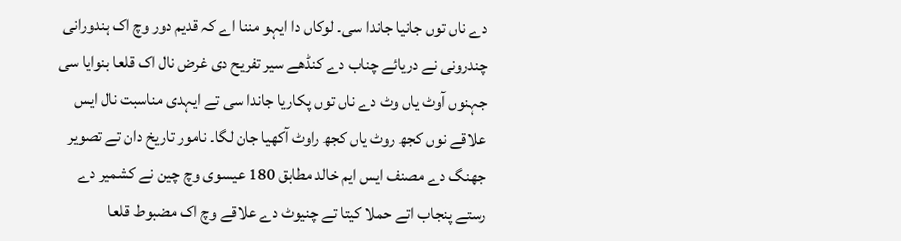دے ناں توں جانیا جاندا سی۔ لوکاں دا ایہو مننا اے کہ قدیم دور وچ اک ہندورانی چندرونی نے دریائے چناب دے کنڈھے سیر تفریح دی غرض نال اک قلعا بنوایا سی جہنوں آوٹ یاں وٹ دے ناں توں پکاریا جاندا سی تے ایہدی مناسبت نال ایس علاقے نوں کجھ روٹ یاں کجھ راوٹ آکھیا جان لگا۔ نامور تاریخ دان تے تصویر جھنگ دے مصنف ایس ایم خالد مطابق 180 عیسوی وچ چین نے کشمیر دے رستے پنجاب اتے حملا کیتا تے چنیوٹ دے علاقے وچ اک مضبوط قلعا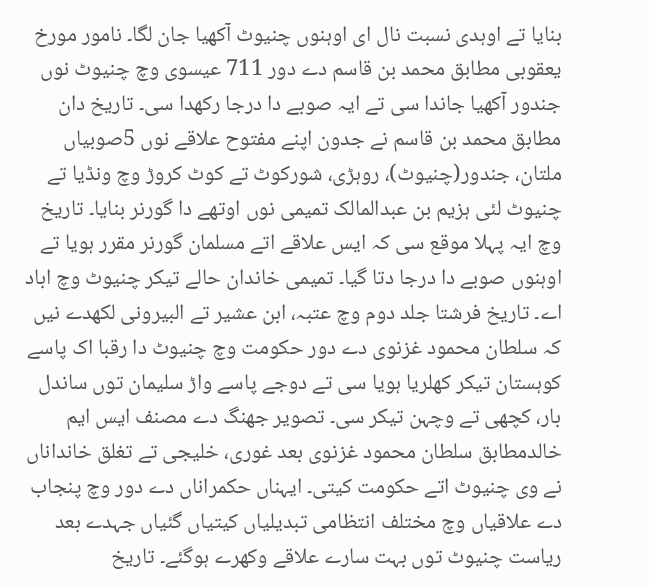بنایا تے اوہدی نسبت نال ای اوہنوں چنیوٹ آکھیا جان لگا۔ نامور مورخ یعقوبی مطابق محمد بن قاسم دے دور 711 عیسوی وچ چنیوٹ نوں جندور آکھیا جاندا سی تے ایہ صوبے دا درجا رکھدا سی۔ تاریخ دان مطابق محمد بن قاسم نے جدون اپنے مفتوح علاقے نوں 5صوبیاں ملتان، جندور(چنیوٹ)، روہڑی، شورکوٹ تے کوٹ کروڑ وچ ونڈیا تے چنیوٹ لئی ہزیم بن عبدالمالک تمیمی نوں اوتھے دا گورنر بنایا۔ تاریخ وچ ایہ پہلا موقع سی کہ ایس علاقے اتے مسلمان گورنر مقرر ہویا تے اوہنوں صوبے دا درجا دتا گیا۔ تمیمی خاندان حالے تیکر چنیوٹ وچ اباد اے۔ تاریخ فرشتا جلد دوم وچ عتبہ، ابن عشیر تے البیرونی لکھدے نیں کہ سلطان محمود غزنوی دے دور حکومت وچ چنیوٹ دا رقبا اک پاسے کوہستان تیکر کھلریا ہویا سی تے دوجے پاسے واڑ سلیمان توں ساندل بار، کچھی تے وچہن تیکر سی۔ تصویر جھنگ دے مصنف ایس ایم خالدمطابق سلطان محمود غزنوی بعد غوری، خلیجی تے تغلق خانداناں نے وی چنیوٹ اتے حکومت کیتی۔ ایہناں حکمراناں دے دور وچ پنجاب دے علاقیاں وچ مختلف انتظامی تبدیلیاں کیتیاں گئیاں جہدے بعد ریاست چنیوٹ توں بہت سارے علاقے وکھرے ہوگئے۔ تاریخ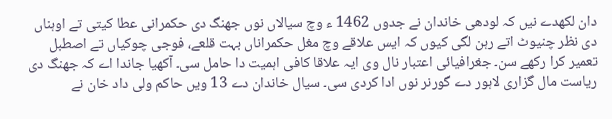دان لکھدے نیں کہ لودھی خاندان نے جدوں 1462 ء وچ سیالاں نوں جھنگ دی حکمرانی عطا کیتی تے اوہناں دی نظر چنیوٹ اتے رہن لگی کیوں کہ ایس علاقے وچ مغل حکمراناں بہت قلعے، فوجی چوکیاں تے اصطبل تعمیر کرا رکھے سن۔ جغرافیائی اعتبار نال وی ایہ علاقا کافی اہمیت دا حامل سی۔ آکھیا جاندا اے کہ جھنگ دی ریاست مال گزاری لاہور دے گورنر نوں ادا کردی سی۔ سیال خاندان دے 13 ویں حاکم ولی داد خان نے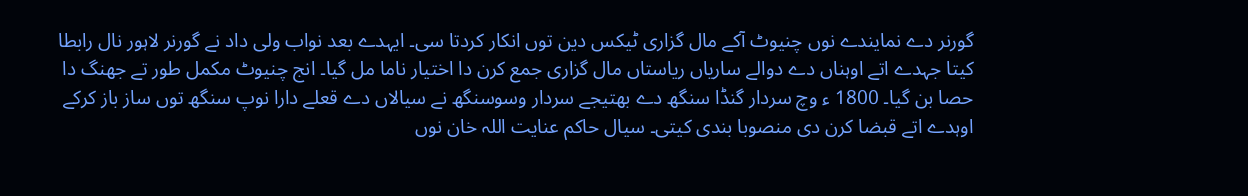گورنر دے نمایندے نوں چنیوٹ آکے مال گزاری ٹیکس دین توں انکار کردتا سی۔ ایہدے بعد نواب ولی داد نے گورنر لاہور نال رابطا کیتا جہدے اتے اوہناں دے دوالے ساریاں ریاستاں مال گزاری جمع کرن دا اختیار ناما مل گیا۔ انج چنیوٹ مکمل طور تے جھنگ دا حصا بن گیا۔ 1800 ء وچ سردار گنڈا سنگھ دے بھتیجے سردار وسوسنگھ نے سیالاں دے قعلے دارا نوپ سنگھ توں ساز باز کرکے اوہدے اتے قبضا کرن دی منصوبا بندی کیتی۔ سیال حاکم عنایت اللہ خان نوں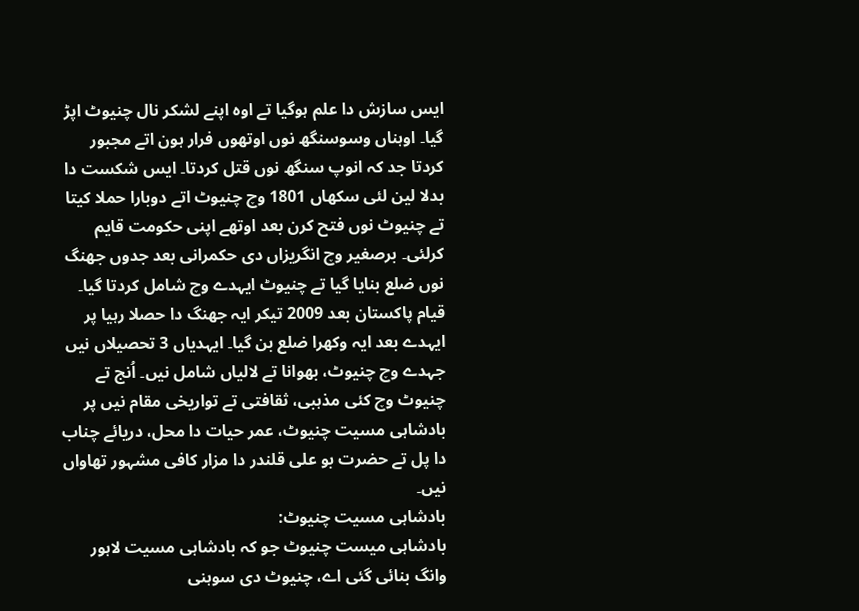ایس سازش دا علم ہوگیا تے اوہ اپنے لشکر نال چنیوٹ اپڑ گیا۔ اوہناں وسوسنگھ نوں اوتھوں فرار ہون اتے مجبور کردتا جد کہ انوپ سنگھ نوں قتل کردتا۔ ایس شکست دا بدلا لین لئی سکھاں 1801 وچ چنیوٹ اتے دوبارا حملا کیتا تے چنیوٹ نوں فتح کرن بعد اوتھے اپنی حکومت قایم کرلئی۔ برصغیر وچ انگریزاں دی حکمرانی بعد جدوں جھنگ نوں ضلع بنایا گیا تے چنیوٹ ایہدے وچ شامل کردتا گیا۔ قیام پاکستان بعد 2009 تیکر ایہ جھنگ دا حصلا رہیا پر ایہدے بعد ایہ وکھرا ضلع بن گیا۔ ایہدیاں 3 تحصیلاں نیں جہدے وچ چنیوٹ، بھوانا تے لالیاں شامل نیں۔ اُنج تے چنیوٹ وچ کئی مذہبی، ثقافتی تے تواریخی مقام نیں پر بادشاہی مسیت چنیوٹ، عمر حیات دا محل، دریائے چناب دا پل تے حضرت بو علی قلندر دا مزار کافی مشہور تھاواں نیں۔
بادشاہی مسیت چنیوٹ:
بادشاہی میست چنیوٹ جو کہ بادشاہی مسیت لاہور وانگ بنائی گئی اے، چنیوٹ دی سوہنی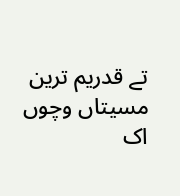تے قدریم ترین مسیتاں وچوں اک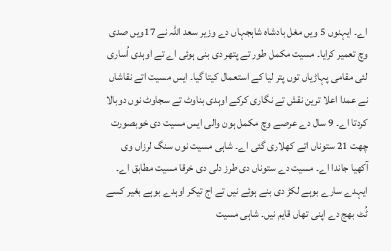اے۔ ایہنوں 5 ویں مغل بادشاہ شاہجہاں دے وزیر سعد اللہ نے 17ویں صدی وچ تعمیر کرایا۔ مسیت مکمل طور تے پتھر دی بنی ہوئی اے تے اوہدی اُساری لئی مقامی پہاڑیاں توں پتر لیا کے استعمال کیتا گیا۔ ایس مسیت اتے نقاشاں نے عمدا اعلا ترین نقش تے نگاری کرکے اوہدی بناوٹ تے سجاوٹ نوں دوبالا کردتا اے۔ 9 سال دے عرصے وچ مکمل ہون والی ایس مسیت دی خوبصورت چھت 21 ستوناں اتے کھلاری گئی اے۔ شاہی مسیت نوں سنگ لرزاں وی آکھیا جاندا اے۔ مسیت دے ستوناں دی طرز دلی دی خرقا مسیت مطابق اے۔ ایہدے سارے بوہے لکڑ دی بنے ہوئے نیں تے اج تیکر اوہدے بوہے بغیر کسے ٹُٹ بھج دے اپنی تھاں قایم نیں۔ شاہی مسیت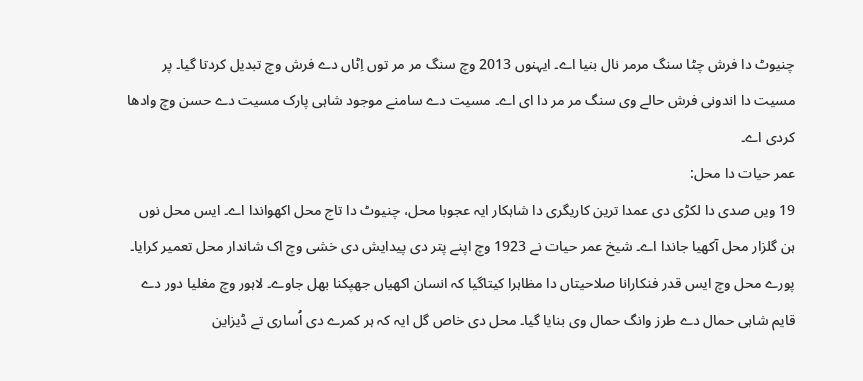چنیوٹ دا فرش چٹا سنگ مرمر نال بنیا اے۔ ایہنوں 2013 وچ سنگ مر مر توں اِٹاں دے فرش وچ تبدیل کردتا گیا۔ پر مسیت دا اندونی فرش حالے وی سنگ مر مر دا ای اے۔ مسیت دے سامنے موجود شاہی پارک مسیت دے حسن وچ وادھا کردی اے۔
عمر حیات دا محل:
19 ویں صدی دا لکڑی دی عمدا ترین کاریگری دا شاہکار ایہ عجوبا محل، چنیوٹ دا تاج محل اکھواندا اے۔ ایس محل نوں ہن گلزار محل آکھیا جاندا اے۔ شیخ عمر حیات نے 1923 وچ اپنے پتر دی پیدایش دی خشی وچ اک شاندار محل تعمیر کرایا۔ پورے محل وچ ایس قدر فنکارانا صلاحیتاں دا مظاہرا کیتاگیا کہ انسان اکھیاں جھپکنا بھل جاوے۔ لاہور وچ مغلیا دور دے قایم شاہی حمال دے طرز وانگ حمال وی بنایا گیا۔ محل دی خاص گل ایہ کہ ہر کمرے دی اُساری تے ڈیزاین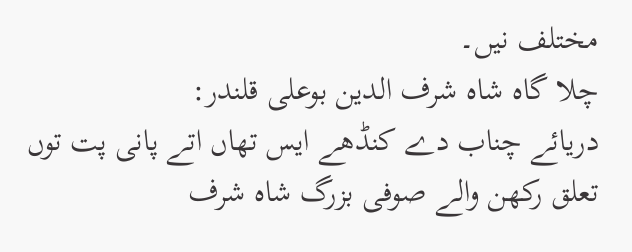مختلف نیں۔
چلا گاہ شاہ شرف الدین بوعلی قلندر:
دریائے چناب دے کنڈھے ایس تھاں اتے پانی پت توں تعلق رکھن والے صوفی بزرگ شاہ شرف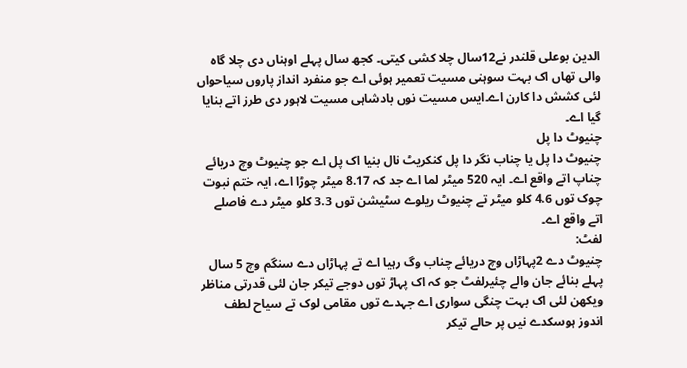الدین بوعلی قلندر نے12سال چلا کشی کیتی۔ کجھ سال پہلے اوہناں دی چلا گاہ والی تھاں اک بہت سوہنی مسیت تعمیر ہوئی اے جو منفرد انداز پاروں سیاحواں لئی کشش دا کارن اے۔ایس مسیت نوں بادشاہی مسیت لاہور دی طرز اتے بنایا گیا اے۔
چنیوٹ دا پل
چنیوٹ دا پل یا چناب نگر دا پل کنکریٹ نال بنیا اک پل اے جو چنیوٹ وچ دریائے چناپ اتے واقع اے۔ ایہ 520 میٹر لما اے جد کہ 8.17 میٹر چوڑا اے، ایہ ختم نبوت چوک توں 4.6 کلو میٹر تے چنیوٹ ریلوے سٹیشن توں 3.3 کلو میٹر دے فاصلے اتے واقع اے۔
لفٹ:
چنیوٹ دے 2پہاڑاں وچ دریائے چناب وگ رہیا اے تے پہاڑاں دے سنگم وچ 5 سال پہلے بنائے جان والے چئیرلفٹ جو کہ اک پہاڑ توں دوجے تیکر جان لئی قدرتی مناظر ویکھن لئی اک بہت چنگی سواری اے جہدے توں مقامی لوک تے سیاح لطف اندوز ہوسکدے نیں پر حالے تیکر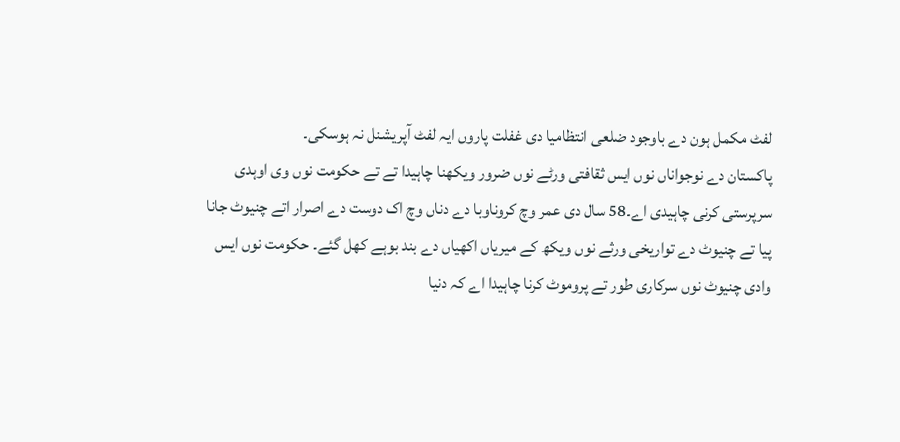لفٹ مکمل ہون دے باوجود ضلعی انتظامیا دی غفلت پاروں ایہ لفٹ آپریشنل نہ ہوسکی۔
پاکستان دے نوجواناں نوں ایس ثقافتی ورٹے نوں ضرور ویکھنا چاہیدا تے تے حکومت نوں وی اوہدی سرپرستی کرنی چاہیدی اے۔58 سال دی عمر وچ کروناوبا دے دناں وچ اک دوست دے اصرار اتے چنیوٹ جانا پیا تے چنیوٹ دے تواریخی ورثے نوں ویکھ کے میریاں اکھیاں دے بند بوہے کھل گئے۔ حکومت نوں ایس وادی چنیوٹ نوں سرکاری طور تے پروموٹ کرنا چاہیدا اے کہ دنیا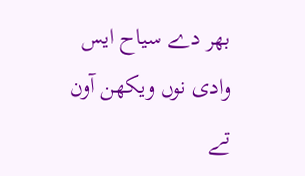بھر دے سیاح ایس وادی نوں ویکھن آون تے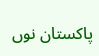پاکستان نوں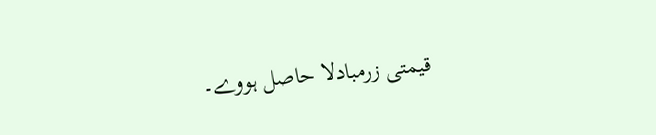قیمتی زرمبادلا حاصل ہووے۔